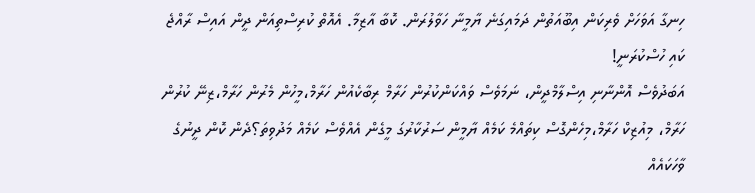ހިނގާ އަވަހަށް ވެރިކަން އިބޫއަތުން ދަމައިގަނެ ޔާމީނާ ހަވާލުރަން. ކޮބާ އާޒިމާ. އެއޮތް ކުރިސްތިއަން ދީން އައިސް ރާއްޖެ ކައި ހުސްކުރަނީ!
އަބަދުވެސް އޮންނާނި އިސްލާމްދީން، ނަމަވެސް ވައްކަންކުރުން ހަރާމް ރިބާކެއުން ހަރާމް،މީހުން މެރުން ހަރާމް،ޒިނޭ ކުރުން ހަރާމް، މިއުޒިކް ހަރާމް،މިހެންގޮސް ކިތައްމެ ކަމެއް ޔާމީން ސަރުކާރުގަ މީގެން އެއްވެސް ކަމެއް މަދުވިތަ؟ދެން ކޮން ދީނުގެ ވާހަކައެއް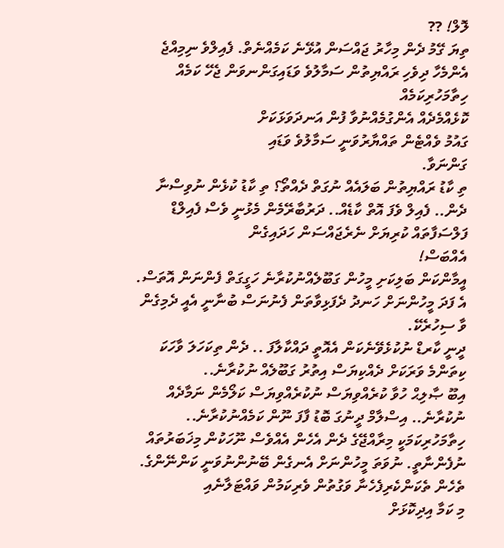ލޮލް! ??
ތިޔަ ގޭމު ދެން މިހާރު ޖައްސަން އުޅޭނެ ކަމެއްނެތް. ފެއިލްވެ ނިމިއްޖެ
އެންމެހާ ދިވެހި ރައްޔިތުން ސަމާލުވެ ވަޑައިގަންނވަން ޖެހޭ ކަމެއް ހިތާމަހުރިކަމެއް
ކޮޅެއްމެދެއް އެންގުމެއްނުވާ ފުން އަނދަވަޅަކަށް
ގައުމު ވެއްޓެން ތައްޔާރުވަނީ ސަމާލުވެ ވަޑައި
ގަންނަވާ.
ތި ކާޑު ރައްޔިތުން ބަލައެއް ނުގަތް ދެއްތޯ؟ ތި ކާޑު ކުޅެން ނުވިސްނާ ދެން.. ފެއިލް ވެފަ އޮތް ކާޑެއް.. ދަރުބާރޭމެން މެޅުނީ ވެސް ފެއިލްޑް ފަލްސަފާތައް ކުރިޔަށް ނެރެޖައްސަން ހަދައިގެން
އެއްބަސް!
އީމާންކަން ބަލިކަށި މީހުން ގަބޫލެއްނުކުރާނެ ހަގީގަތް ފެންނަން އޮތަސް. އެ ފަދަ މީހުންނަށް ހަނދު ދެފަޅިވާތަން ފެނުނަސް ބުނާނީ އެއީ ދެމިގެން ވާ ސިހުރެކޭ.
ދީނީ ކާރޑް ނުކުޅެވޭނެކަން އެއޮތީ ދައްކާލާފަ .. ދެން ތިކަހަލަ ވާހަކަ ކިތަންމެ ވަރަކަށް ދެއްކިޔަސް އިތުރު ގަބޫލެއް ނުކުރާނެ..
އިބޫ ޞާލިޙް ހުވާ ކުރެއްވިޔަސް ނުކުރެއްވިޔަސް ކަލޯމެން ނަމާދެއް ނުކުރާނެ.. އިސްލާމް ދީނުގަ ބޮޑު ފާފަ ނޫން ކަމެއްނުކުރާނެ..
ހިތާމަހުރިކަމަކީ މިރާއްޖޭގެ ދެން އެހެން އެއްވެސް ނޫހަކުން މިޚަބަރުތައް ނުފެންނާތީ. ނުވަތަ މީހުންނަށް އެނގެން ބޭނުންނުވަނީ ކަންނޭންގެ.
ތެހެން ތެކަންކެރިފެހެނާ ވަގުތުން ވެރިކަމުން ވައްޓަލާނެއި
މި ކަމާ އިދިކޮޅަށް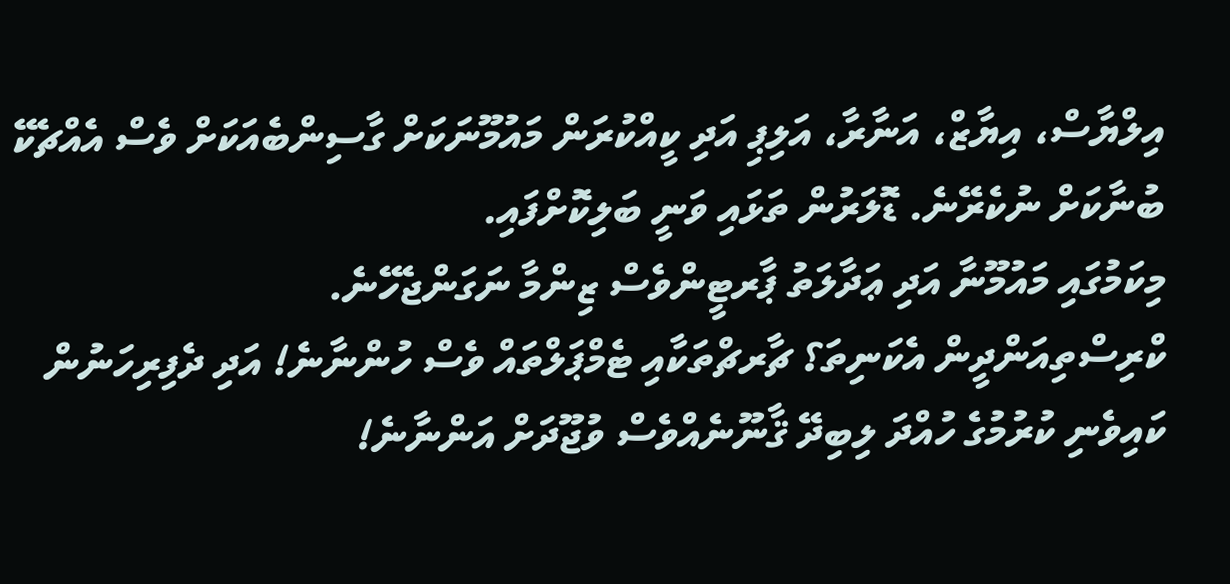އިލްޔާސް، އިޔާޒް، އަނާރާ، އަލިޕި އަދި ކީއްކުރަން މައުމޫނަކަށް ގާސިންބެއަކަށް ވެސް އެއްޗެކޭ ބުނާކަށް ނުކެރޭނެ. ޑޮލަރުން ތަޅައި ވަނީ ބަލިކޮށްފައި.
މިކަމުގައި މައުމޫނާ އަދި ޢަދާލަތު ޕާރޓީންވެސް ޒިންމާ ނަގަންޖެހޭނެ.
ކްރިސްތިއަންދީން އެކަނިތަ؟ ޗާރޗްތަކާއި ޓެމްޕަލްތައް ވެސް ހުންނާނެ! އަދި ދެފިރިހަނުން ކައިވެނި ކުރުމުގެ ހުއްދަ ލިބިދޭ ޤާނޫނެއްވެސް ވުޖޫދަށް އަންނާނެ!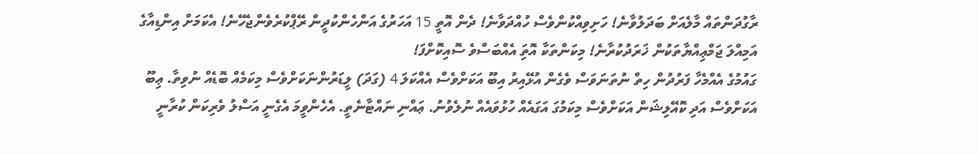ރާގުދަންތައް މާލެއަށް ބަދަލުވާނެ! ހަށިވިއްކުންވެސް ހުއްދަވާނެ! ދެން އޮތީ 15 އަހަރުގެ އަންހެންކުދީން ރޭޕްކުރެވެންޖެހޭނެ! އެކަމަށް އިންޑިއާގެ އަމިއްލަ ޖަމްޢިއްޔާތަކުން ޚަރަދުކުރާނެ! މިކަންތަކާ އޮތަި އެއްބަސްވެ ސޮއިކޮށްފަ!
ގައުމުގެ އެއްމެހާ ފަރުދުން ހިތް ނުތަނަވަސް ވެގެން އުޅޭއިރު އިބޫ އަކަށްވެސް އެއްކަލަ 4 (ގަދަ) ލީޑަރުންނަކަށްވެސް މިކަމެއް ބޮޑެއް ނުވިތާ. ޢިބޫ އަކަށްވެސް އަދި ކޮއޭލިޝަން އަކަށްވެސް މިކަމުގަ އަގައެއް ހުޅުވައެއް ނުލެވުނު. ޢައްނި ނައްޓާނެތީ. އެހެންވީމަ އެގެނީ އަސްލު ވެރިކަން ކުރާނީ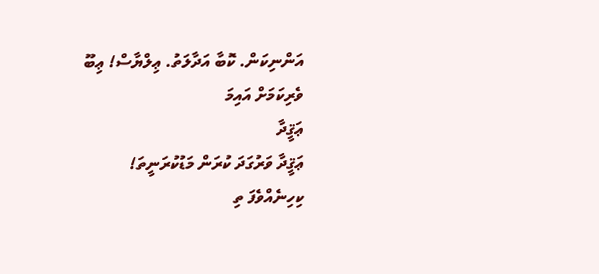އަންނިކަން. ކޮބާ އަދާލަތު. ޢިލްޔާސް! ޢިބޫ ވެރިކަމަށް އައިމަ
ޢަޤީދާ
ޢަޤީދާ ވަރުގަދަ ކުރަން މަޑުކުރަނީތަ!
ކިހިނެއްވެފަ ތި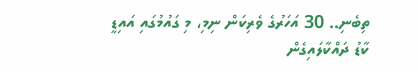ތިބެނި.. 30 އަހަރުގެ ވެރިކަން ނިމި، މި ގައުމުގައި އައިޑީ ކާޑު ދައްކާލައިގެން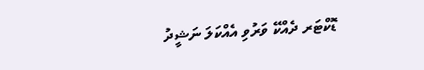ޑޮކްޓަރ ދެއްކޭ ވަރުވި އެއްކަލަ ނަޝީދު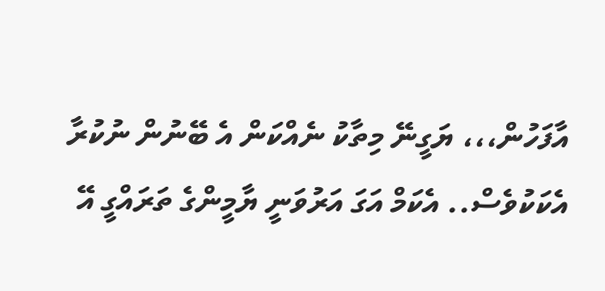އާފަހުން،،، ޔަގީނޭ މިތާކު ނެއްކަން އެ ބޭނުން ނުކުރާ އެކަކުވެސް.. އެކަމް އަގަ އަރުވަނީ ޔާމީންގެ ތަރައްގީ އޭ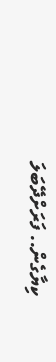ކިޔާގެން.. ފަރަށްދޭބަލަ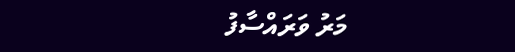މަރު ވަރައްސާފު